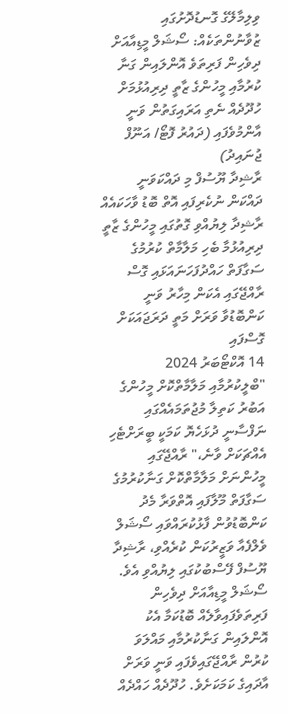ވިލިމާލޭގެ ގޮނޑުދޮށުގައި ޒުވާނުންތަކެއް: ސޯޝަލް މީޑިއާއަށް ދިވެހިން ފަރިތަވެ އޮންލައިން ގަނާ ކުރުމާއި މީހުންގެ ޒާތީ ދިރިއުޅުމަށް ހުދޫދެއް ނެތި އަރައިގަތުން ވަނީ އާންމުވެފައި (ދައުރު ފޮޓޯ/ އަނޫފް ޖުނައިދު)
ރާޝިދާ ޔޫސުފް މި ދައްކަވަނީ ދައްކަން ނުކެރިފައި އޮތް ބޮޑު ވާހަކައެއް
ރާޝިދާ ލިޔުއްވި ގޮތުގައި މީހުންގެ ޒާތީ ދިރިއުޅުމާ ބެހި މަލާމާތް ކުރުމުގެ ސަގާފަތް ހައްދުފަހަނައަޅައި ގޮސް ރާއްޖޭގައި އެކަން މިހާރު ވަނީ ކަންބޮޑުވާ ވަރަށް މަތީ ދަރަޖައަކަށް ގޮސްފައި
14 އޮކްޓޯބަރު 2024
"ބްލީކުރުމާއި މަލާމާތްކޮށް މީހުންގެ އަބުރު ކަތިލާ މުޖުތަމައެއްގައި ނަފްސާނީ ދުޅަހެޔޮ ކަމަކީ ބީރަށްޓެހި އެއްޗަކަށް ވާނެ،" ރާއްޖޭގައި މީހުންނަށް މަލާމާތްކޮށް ގަނާކުރުމުގެ ސަގާފަތް މޫލާފައި އޮތްވަރާ މެދު ކަންބޮޑުވުން ފާޅުކުރައްވައި ސޯޝަލް ވެލްފެއާ ވަޒީރުކަން ކުރެއްވި، ރާޝިދާ ޔޫސުފް ފޭސްބުކުގައި ލިޔުއްވި އެވެ.
ސޯޝަލް މީޑިއާއަށް ދިވެހިން ފަރިތަވެފައިވާލެއް ބޮޑުކަމާ އެކު އޮންލައިން ގަނާކުރުމާއި މައްލަވަ ކުރުން ރާއްޖޭގައިވެފައި ވަނީ ވަރަށް އާދައިގެ ކަމަކަށެވެ. ހުދޫދެއް ހައްދެއް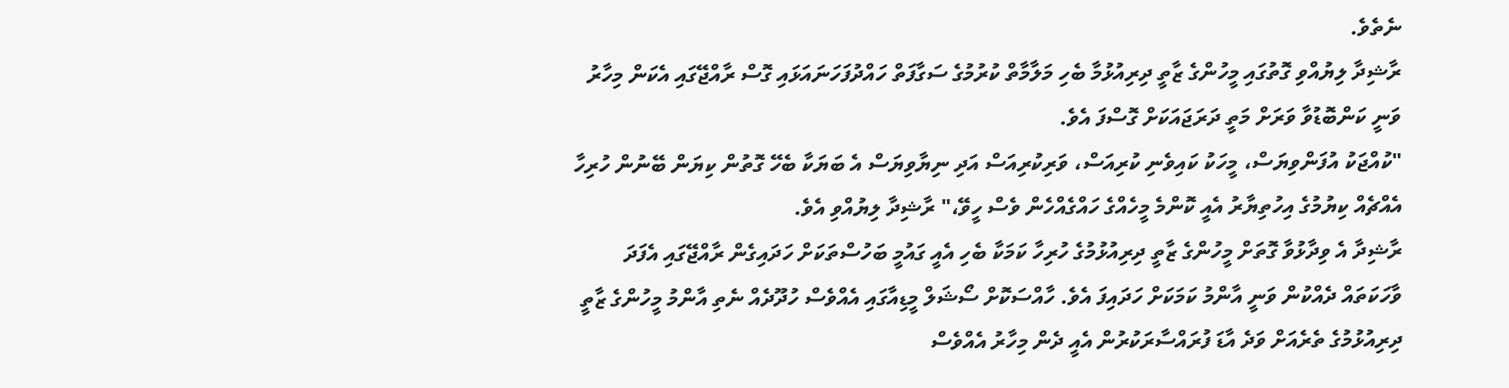ނެތެވެ.
ރާޝިދާ ލިޔުއްވި ގޮތުގައި މީހުންގެ ޒާތީ ދިރިއުޅުމާ ބެހި މަލާމާތް ކުރުމުގެ ސަގާފަތް ހައްދުފަހަނައަޅައި ގޮސް ރާއްޖޭގައި އެކަން މިހާރު ވަނީ ކަންބޮޑުވާ ވަރަށް މަތީ ދަރަޖައަކަށް ގޮސްފަ އެވެ.
"ކުއްޖަކު އުފަންވިޔަސް، މީހަކު ކައިވެނި ކުރިއަސް، ވަރިކުރިއަސް އަދި ނިޔާވިޔަސް އެ ބަޔަކާ ބެހޭ ގޮތުން ކިޔަން ބޭނުން ހުރިހާ އެއްޗެއް ކިޔުމުގެ އިހުތިޔާރު އެއީ ކޮންމެ މީހެއްގެ ހައްގެއްހެން ވެސް ހީވޭ،" ރާޝިދާ ލިޔުއްވި އެވެ.
ރާޝިދާ އެ ވިދާޅުވާ ގޮތަށް މީހުންގެ ޒާތީ ދިރިއުޅުމުގެ ހުރިހާ ކަމަކާ ބެހި އެއީ ގައުމީ ބަހުސްތަކަށް ހަދައިގެން ރާއްޖޭގައި އެފަދަ ވާހަކަތައް ދެއްކުން ވަނީ އާންމު ކަމަކަށް ހަދައިފަ އެވެ. ހާއްސަކޮށް ސޯޝަލް މީޑިއާގައި އެއްވެސް ހުދޫދެއް ނެތި އާންމު މީހުންގެ ޒާތީ ދިރިއުޅުމުގެ ތެރެއަށް ވަދެ އާޑަ ފުރައްސާރަކުރުން އެއީ ދެން މިހާރު އެއްވެސް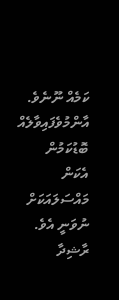ކަމެއް ނޫނެވެ. އާންމުވެފައިވާލެއް ބޮޑުކަމުން އެކަން މައްސަލައަކަށް ނުވަނީ އެވެ.
ރާޝިދާ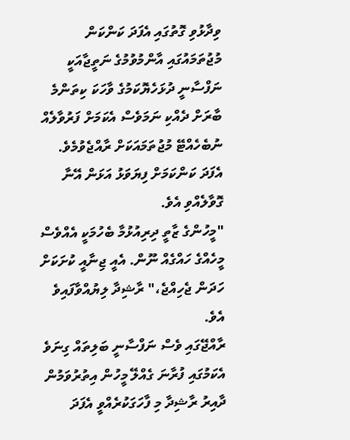ވިދާޅުވި ގޮތުގައި އެފަދަ ކަންކަން މުޖުތަމައުގައި އާންމުވުމުގެ ނަތީޖާއަކީ ނަފްސާނީ ދުޅަހެޔޮކަމުގެ ވާހަކަ ކިތަންމެ ބާރަށް ދެއްކި ނަމަވެސް އެކަމަށް ފަރުވާލެއް ނުބެހެއްޓޭ މުޖުތަމައަކަށް ރާއްޖެވުމެވެ. އެފަދަ ކަންކަމަށް ފިޔަވަޅު އަޅަން އޭނާ ގޮވާލެއްވި އެވެ.
"މީހުންގެ ޒާތީ ދިރިއުޅުމާ ބެހުމަކީ އެއްވެސް މީހެއްގެ ހައްގެއް ނޫން. އެއީ ޖިނާއީ ކުށަކަށް ހަދަން ޖެހިއްޖެ،" ރާޝިދާ ލިޔުއްވާފައިވެ އެވެ.
ރާއްޖޭގައި ވެސް ނަފްސާނީ ބަލިތައް ގިނަވެ އެކަމުގައި ފުރާނަ ގެއްލޭ މީހުން އިތުރުވަމުން ދާއިރު ރާޝިދާ މި ފާހަގަކުރެއްވީ އެފަދަ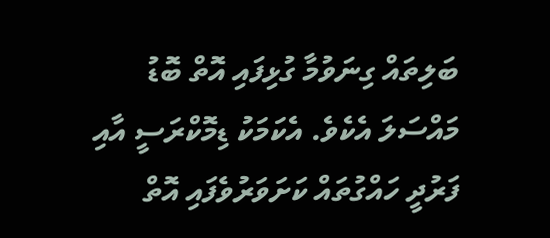ބަލިތައް ގިނަވުމާ ގުޅިފައި އޮތް ބޮޑު މައްސަލަ އެކެވެ. އެކަމަކު ޑިމޮކްރަސީ އާއި ފަރުދީ ހައްގުތައް ކަށަވަރުވެފައި އޮތް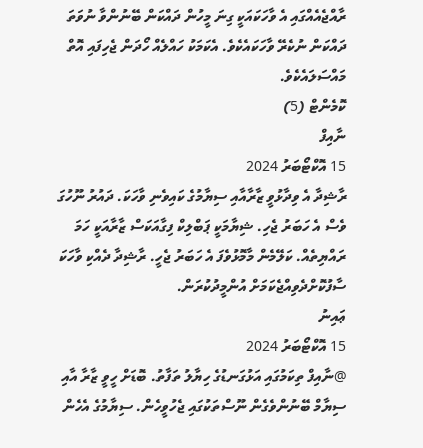ރާއްޖެއެއްގައި އެ ވާހަކައަކީ ގިނަ މީހުން ދައްކަން ބޭނުންވާ ނުވަތަ ދައްކަން ނުކެރޭ ވާހަކައެކެވެ. އެކަމަކު ހައްލެއް ހޯދަން ޖެހިފައި އޮތް މައްސަލައެކެވެ.
ކޮމެންޓް (5)
ނާއިފް
15 އޮކްޓޯބަރު 2024
ރާޝިދާ އެ ވިދާޅުވީ ޒާރާއާއި ސިޔާމުގެ ކައިވެނި ވާހަކަ. ދައުރު ނޫހުގަ ވެސް އެ ހަބަރު ޖެހި. ޝިޔާމަކީ ޕަބްލިކް ފިގާއަކަސް ޒާރާއަކީ ހަމަ ރައްޔިތެއް. ކަލޭމެން މާމޮޅުވެފަ އެ ހަބަރު ޖެހީ. ރާޝިދާ ދެއްކި ވާހަކަ ސާފުކޮށްދެވިއްޖެކަމަށް އުންމީދުކުރަން.
ޢައިނު
15 އޮކްޓޯބަރު 2024
@ނާއިފް ތިކަމުގައި އަޅުގަނޑުގެ ހިޔާލު ތަފާތު. ބޮޑަށް ހީވީ ޒާރާ އާއި ސިޔާމް ބޭނުންވެގެން ނޫސްތަކުގައި ޖެހުވީހެން. ސިޔާމުގެ އެހެން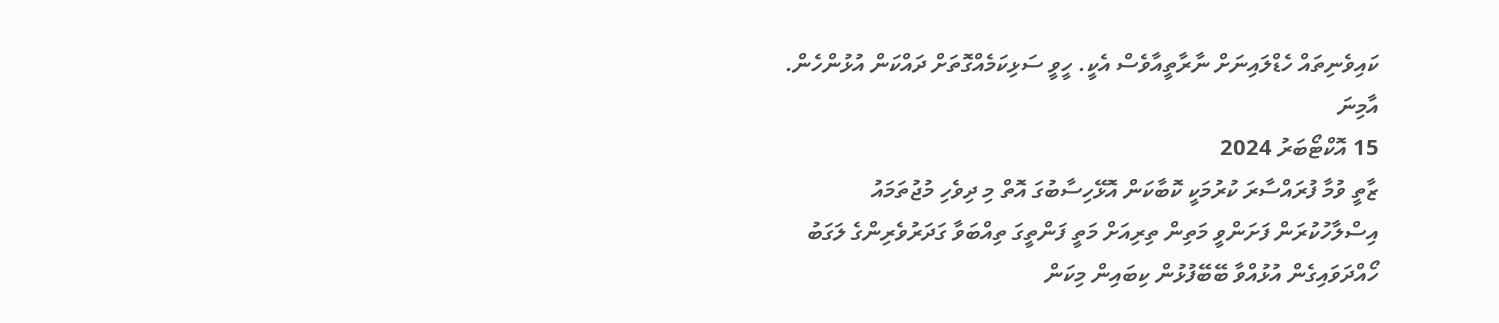ކައިވެނިތައް ހެޑްލައިނަށް ނާރާތީއާވެސް އެކީ. ހީވީ ސަޅިކަމެއްގޮތަށް ދައްކަން އުޅުންހެން.
އާމިނަ
15 އޮކްޓޯބަރު 2024
ޒާތީ ވުމާ ފުރައްސާރަ ކުރުމަކީ ކޮބާކަން އޮޅޭހިސާބުގަ އޮތް މި ދިވެހި މުޖުތަމައު އިސްލާހުކުރަން ފަށަންވީ މަތިން ތިރިއަށް މަތީ ފަންތީގަ ތިއްބަވާ ގަދަރުވެރިންގެ ލަގަބު ހޯއްދަވައިގެން އުޅުއްވާ ބޭބޭފުޅުން ކިބައިން މިކަން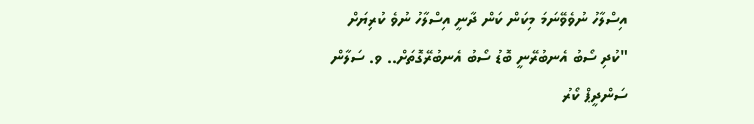އިސްލާހު ނުވެވޭނަމަ މިކަން ކަން ދާނީ އިސްލާހު ނުވެ ކުރިޔަށް "ކުދި ސޯބު އެނބުރޭނީ ބޮޑު ސޯބު އެނބުރޭގޮތަށް.. ވ. ސަލާން
ސަންދީޕް ކޯރު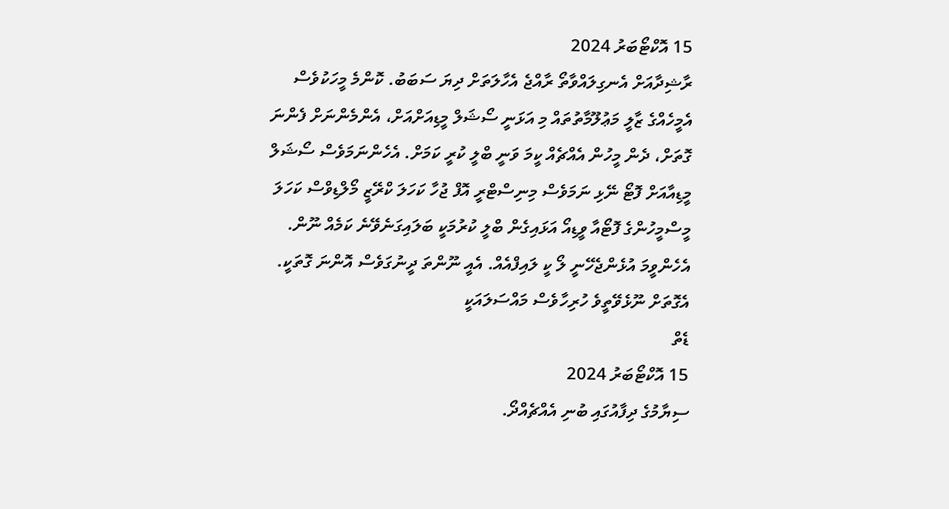15 އޮކްޓޯބަރު 2024
ރާޝިދާއަށް އެނގިލައްވާތޯ ރާއްޖެ އެހާލަތަށް ދިޔަ ސަބަބު. ކޮންމެ މީހަކުވެސް އެމީހެއްގެ ޒާލީ މަޢުލޫމާތުތައް މި އަޅަނީ ސޯޝަލް މީޑިއަށްއަށް، އެންމެންނަށް ފެންނަ ގޮތަށް، ދެން މީހުން އެއްޗެއް ކީމަ ވަނީ ބްލީ ކުރީ ކަމަށް. އެހެންނަމަވެސް ސޯޝަލް މީޑިއާއަށް ފޮޓޯ ނޭޅި ނަމަވެސް މިނިސްޓްރީ އޮފް ޖުހާ ކަހަލަ ކްރޭޒީ މޯލްޑިވްސް ކަހަލަ މީސްމީހުންގެ ފޮޓޯއާ ވީޑިއޯ އަޅައިގެން ބްލީ ކުރުމަކީ ބަލައިގަނެވޭނެ ކަމެއް ނޫން. އެހެންވީމަ އުޅެންޖެހޭނީ ލޯ ކީ ލައިފްއެއް. އެއީ ނޫންތަ ދީނުގަވެސް އޮންނަ ގޮތަކީ. އެގޮތަށް ނޫޅެވޭތީވެ ހުރިހާވެސް މައްސަލައަކީ
ޑެތް
15 އޮކްޓޯބަރު 2024
ސިޔާމުގެ ދިފާއުގައި ބުނި އެއްޗެއްދޯ.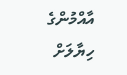އާއްމުންގެ ހިޔާލަށް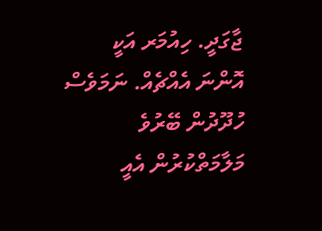ޖާގަދީ. ހިއުމަރ އަކީ އޮންނަ އެއްޗެއް. ނަމަވެސް ހުދޫދުން ބޭރުވެ މަލާމަތްކުރުން އެއީ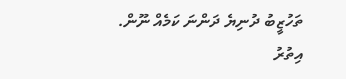ތަހުޒީބު ދުނިޔެ ދަންނަ ކަމެއް ނޫން.
އިތުރު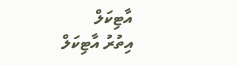އާޓިކަލް
އިތުރު އާޓިކަލް